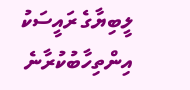ލީބިޔާގެ ރައީސަކު އިންތިހާބުކުރާނެ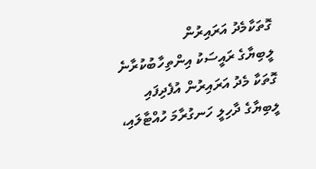ގޮތަކާމެދު އަރައިރުން
ލީބިޔާގެ ރައީސަކު އިންތިހާބުކުރާނެ ގޮތަކާ މެދު އަރައިރުން އުފެދިފައި
ލީބިޔާގެ ދާހިލީ ހަނގުރާމަ ހުއްޓާލައި،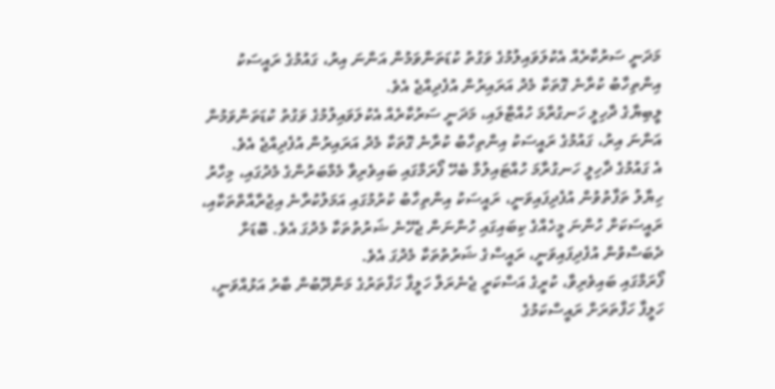މަދަނީ ސަރުކާރެއް އެކުލަވައިލުމުގެ ވަގުތު ކުޑަތަންވަމުން އަންނަ އިރު، ގައުމުގެ ރައީސަކު އިންތިހާބު ކުރާނެ ގޮތަކާ މެދު އަރައިރުން އުފެދިއްޖެ އެވެ.
ލީބިޔާގެ ދާހިލީ ހަނގުރާމަ ހުއްޓާލައި، މަދަނީ ސަރުކާރެއް އެކުލަވައިލުމުގެ ވަގުތު ކުޑަތަންވަމުން އަންނަ އިރު، ގައުމުގެ ރައީސަކު އިންތިހާބު ކުރާނެ ގޮތަކާ މެދު އަރައިރުން އުފެދިއްޖެ އެވެ.
އެ ގައުމުގެ ދާހިލީ ހަނގުރާމަ ހުއްޓައިލުމާ ބެހޭ ފޯރަމްގައި ބައިވެރިވާ މެމްބަރުންގެ މެދުގައި، މިހާރު ހިޔާލު ތަފާތުވުން އުފެދިފައިވަނީ، ރައީސަކު އިންތިހާބު ކުރުމުގައި އަމަލުކުރާނެ އިޖުރާއާތްތަކާއި، ރައީސަކަށް ހުންނަ މީހެއްގެ ކިބައިގައި ހުންނަން ޖެހޭނެ ޝަރުތުތަކާ މެދުގަ އެވެ. ބޮޑަށް ދެބަސްވުން އުފެދިފައިވަނީ، ރައީސްގެ ޝަރުތުތަކާ މެދުގަ އެވެ.
ފޯރަމްގައި ބައިވެރިވާ، ކުރީގެ އަސްކަރީ ޖެނެރަލް ހަލީފާ ހަފްތަރުގެ މަންދޫބުން ބާރު އަޅުއްވަނީ، ހަލީފާ ހަފްތަރަށް ރައީސްކަމުގެ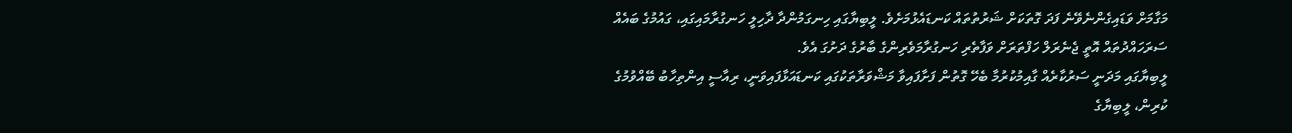މަގާމަށް ވަޑައިގެންނެވޭނެ ފަދަ ގޮތަކަށް ޝަރުތުތައް ކަނޑައެޅުމަށެވެ. ލީބިޔާގައި ހިނގަމުންދާ ދާހިލީ ހަނގުރާމައިގައި، ގައުމުގެ ބައެއް ސަރަހައްދުތައް އޮތީ ޖެނެރަލް ހަފްތަރަށް ވަފާތެރި ހަނގުރާމަވެރިންގެ ބާރުގެ ދަށުގަ އެވެ.
ލީބިޔާގައި މަދަނީ ސަރުކާރެއް ގާއިމުކުރުމާ ބެހޭ ގޮތުން ފަށާފައިވާ މަޝްވަރާތަކުގައި ކަނޑައަޅާފައިވަނީ، ރިއާސީ އިންތިހާބު ބޭއްވުމުގެ ކުރިން، ލީބިޔާގެ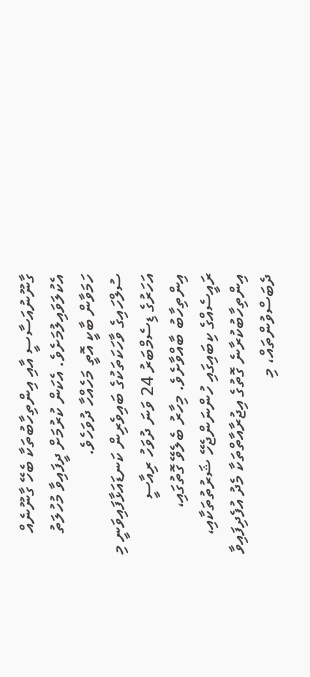ގާނޫނުއަސާސީ އާއި އިންތިހާބުތަކާ ބެހޭ ގާނޫނެއް އެކުލަވައިލުމަށެވެ. އެކަން ކުރުމަށް ދީފައިވާ މުހުލަތު ހަމަވާން ބާކީ އޮތީ މަހެއްހާ ދުވަހެވެ.
ސުލްހައިގެ ވާހަކަތަކުގެ ބައިވެރިން ކަނޑައަޅާފައިވަނީ މި އަހަރުގެ ޑިސެމްބަރު 24 ވަނަ ދުވަހު ރިއާސީ އިންތިހާބު ބާއްވާށެވެ. މިހާރު ބެލެވޭ ގޮތުގައި، ރައީސެއްގެ ކިބައިގައި ހުންނަންޖެހޭ ޝަރުތުތަކާއި، އިންތިހާބުކުރާނެ ގޮތުގެ އިޖުރާއާތްތަކާ މެދު އުފެދިފައިވާ ދެބަސްވުންތައް، މި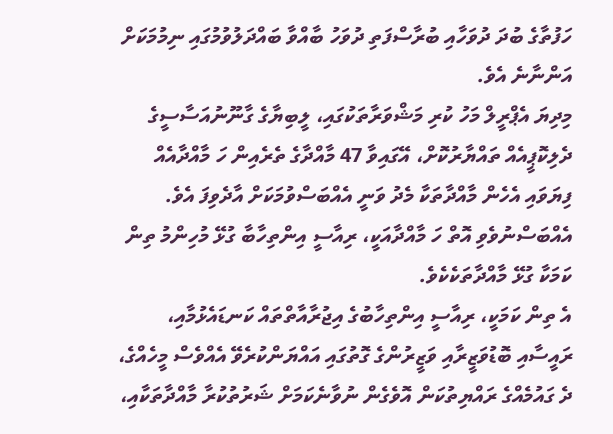ހަފުތާގެ ބުދަ ދުވަހާއި ބުރާސްފަތި ދުވަހު ބާއްވާ ބައްދަލުވުމުގައި ނިމުމަކަށް އަންނާނެ އެވެ.
މިދިޔަ އެޕްރީލް މަހު ކުރި މަޝްވަރާތަކުގައި، ލީބިޔާގެ ގާނޫނުއަސާސީގެ ދެލިކޮޕީއެއް ތައްޔާރުކޮށް، އޭގައިވާ 47 މާއްދާގެ ތެރެއިން ހަ މާއްދާއެއް ފިޔަވައި އެހެން މާއްދާތަކާ މެދު ވަނީ އެއްބަސްވުމަކަށް އާދެވިފަ އެވެ. އެއްބަސްނުވެވި އޮތް ހަ މާއްދާއަކީ، ރިއާސީ އިންތިހާބާ ގުޅޭ މުހިންމު ތިން ކަމަކާ ގުޅޭ މާއްދާތަކެކެވެ.
އެ ތިން ކަމަކީ، ރިއާސީ އިންތިހާބުގެ އިޖުރާއާތްތައް ކަނޑައެޅުމާއި، ރައީސާއި ބޮޑުވަޒީރާއި ވަޒީރުންގެ ގޮތުގައި އައްޔަންކުރެވޭ އެއްވެސް މީހެއްގެ، ދެ ގައުމެއްގެ ރައްޔިތުކަން އޮވެގެން ނުވާނެކަމަށް ޝަރުތުކުރާ މާއްދާތަކާއި،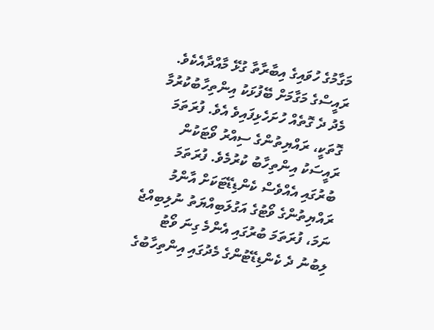މަގާމުގެ ހުވައިގެ އިބާރާތާ ގުޅޭ މާއްދާއެކެވެ.
ރައީސްގެ މަގާމަށް ބޭފުޅަކު އިންތިހާބުކުރުމާ މެދު ދެ ގޮތެއް ހުށަހެޅިފައިވެ އެވެ. ފުރަތަމަ ގޮތަކީ، ރައްޔިތުންގެ ސިއްރު ވޯޓަކުން ރައީސަކު އިންތިހާބު ކުރުމެވެ. ފުރަތަމަ ބުރުގައި އެއްވެސް ކެންޑިޑޭޓަކަށް އާންމު ރައްޔިތުންގެ ވޯޓުގެ އަގުލަބިއްޔަތު ނުލިބިއްޖެ ނަމަ، ފުރަތަމަ ބުރުގައި އެންމެ ގިނަ ވޯޓު ލިބުނު ދެ ކެންޑިޑޭޓުންގެ މެދުގައި އިންތިހާބުގެ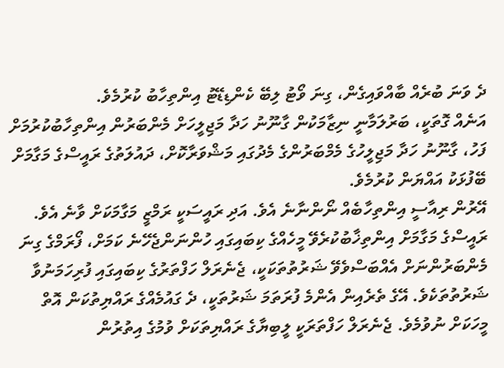ދެ ވަނަ ބުރެއް ބާއްވައިގެން، ގިނަ ވޯޓު ލިބޭ ކެންޑިޑޭޓު އިންތިހާބު ކުރުމެވެ.
އަނެއް ގޮތަކީ، ބަރުލަމާނީ ނިޒާމަކުން ގާނޫނު ހަދާ މަޖިލީހަށް މެންބަރުން އިންތިހާބުކުރުމަށް ފަހު، ގާނޫނު ހަދާ މަޖިލީހުގެ މެމްބަރުންގެ މެދުގައި މަޝްވަރާކޮށް، ދައުލަތުގެ ރައީސްގެ މަގާމަށް ބޭފުޅަކު އައްޔަން ކުރުމެވެ.
އޭރުން ރިއާސީ އިންތިހާބެއް ނޯންނާނެ އެވެ. އަދި ރައީސަކީ ރަމްޒީ މަގާމަކަށް ވާނެ އެވެ.
ރައީސްގެ މަގާމަށް އިންތިޚާބުކުރެވޭ މީހެއްގެ ކިބައިގައި ހުންނަންޖެހޭނެ ކަމަށް، ފޯރަމްގެ ގިނަ މެންބަރުންނަށް އެއްބަސްވެވޭ ޝަރުތުތަކަކީ، ޖެނެރަލް ހަފްތަރުގެ ކިބައިގައި ފުރިހަމަނުވާ ޝަރުތުތަކެވެ. އޭގެ ތެރެއިން އެންމެ ފުރަތަމަ ޝަރުތަކީ، ދެ ގައުމެއްގެ ރައްޔިތުކަން އޮތް މީހަކަށް ނުވުމެވެ. ޖެނެރަލް ހަފްތަރަކީ ލީބިޔާގެ ރައްޔިތަކަށް ވުމުގެ އިތުރުން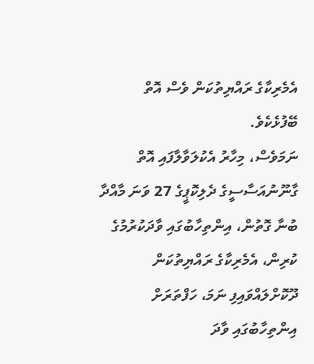އެމެރިކާގެ ރައްޔިތުކަން ވެސް އޮތް ބޭފުޅެކެވެ.
ނަމަވެސް، މިހާރު އެކުލަވާލާފައި އޮތް ގާނޫނުއަސާސީގެ ދެލިކޮޕީގެ 27 ވަނަ މާއްދާ ބުނާ ގޮތުން، އިންތިހާބުގައި ވާދަކުރުމުގެ ކުރިން، އެމެރިކާގެ ރައްޔިތުކަން ދޫކޮށްލައްވައިފި ނަމަ، ހަފްތަރަށް އިންތިހާބުގައި ވާދަ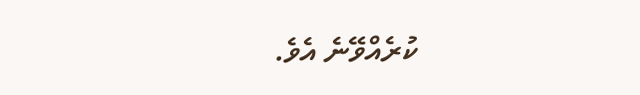ކުރެއްވޭނެ އެވެ.